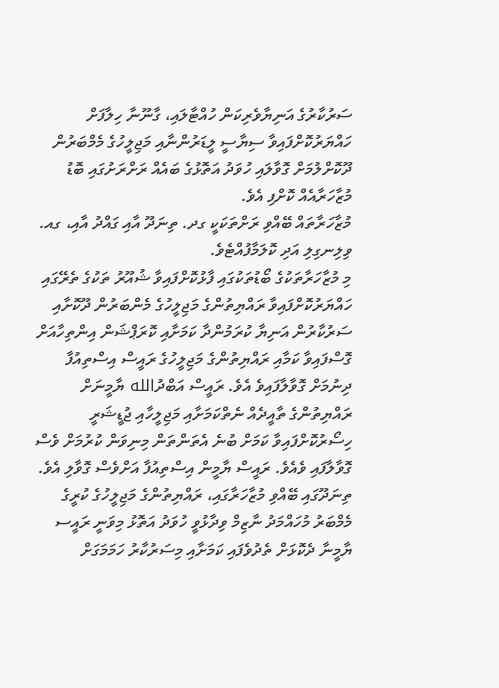ސަރުކާރުގެ އަނިޔާވެރިކަން ހުއްޓާލައި، ގާނޫނާ ހިލާފަށް ހައްޔަރުކޮށްފައިވާ ސިޔާސީ ލީޑަރުންނާއި މަޖިލީހުގެ މެމްބަރުން ދޫކޮށްލުމަށް ގޮވާލައި ހުވަދު އަތޮޅުގެ ބައެއް ރަށްރަށުގައި ބޮޑު މުޒާހަރާއެއް ކޮށްފި އެވެ.
މުޒާހަރާތައް ބޭއްވި ރަށްތަކަކީ ގދ. ތިނަދޫ އާއި ގައްދު އާއި، ގއ. ވިލިނގިލި އަދި ކޮލަމާފުއްޓެވެ.
މި މުޒާހަރާތަކުގެ ބޯޑުތަކުގައި ފާޅުކޮށްފައިވާ ޝުއޫރު ތަކުގެ ތެރޭގައި ހައްޔަރުކޮށްފައިވާ ރައްޔިތުންގެ މަޖިލީހުގެ މެންބަރުން ދޫކޮށާއި ސަރުކާރުން އަނިޔާ ކުރަމުންދާ ކަމަށާއި ކޮރަޕްޝަން އިންތިހާއަށް ގޮސްފައިވާ ކަމާއި ރައްޔިތުންގެ މަޖިލީހުގެ ރައީސް އިސްތިއުފާ ދިނުމަށް ގޮވާލާފައިވެ އެވެ. ރައީސް އަބްދުالله ޔާމީނަށް ރައްޔިތުންގެ ތާއީދެއް ނެތްކަމަށާއި މަޖިލީހާއި ޖުޑީޝަރީ ހިސޯރުކޮށްފައިވާ ކަމަށް ބުނެ އެތަންތަން މިނިވަން ކުރުމަށް ވެސް ގޮވާލާފައި ވެއެވެ. ރައީސް ޔާމީން އިސްތިއުފާ އަށްވެސް ގޮވާލި އެވެ.
ތިނަދޫގައި ބޭއްވި މުޒާހަރާގައި، ރައްޔިތުންގެ މަޖިލީހުގެ ކުރީގެ މެމްބަރު މުހައްމަދު ނާޒިމް ވިދާޅުވީ ހުވަދު އަތޮޅު މިވަނީ ރައީސ ޔާމީނާ ދެކޮޅަށް ތެދުވެފައި ކަމަށާއި މިސަރުކާރު ހަމަމަގަށް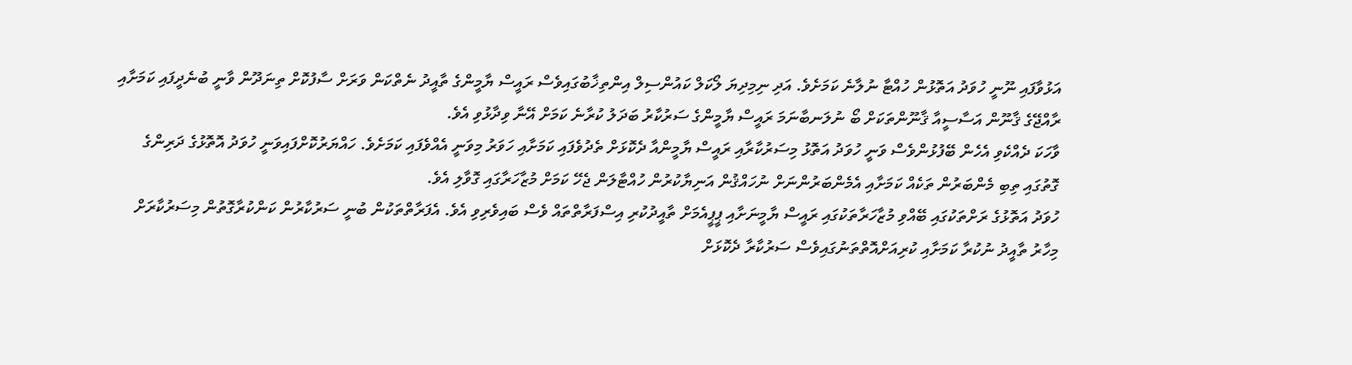އަޅުވާފައި ނޫނީ ހުވަދު އަތޮޅުން ހުއްޓާ ނުލާނެ ކަމަށެވެ. އަދި ނިމިދިޔަ ލޯކަލް ކައުންސިލް އިންތިޚާބުގައިވެސް ރައީސް ޔާމީންގެ ތާއީދު ނެތްކަން ވަރަށް ސާފުކޮށް ތިނަދޫން ވާނީ ބުނެދީފައި ކަމަށާއި ރާއްޖޭގެ ޤާނޫން އަސާސީއާ ޤާނޫންތަކަށް ބޯ ނުލަނބާނަމަ ރައީސް ޔާމީންގެ ސަރުކާރު ބަދަލު ކުރާނެ ކަމަށް އޭނާ ވިދާޅުވި އެވެ.
ވާހަކަ ދެއްކެވި އެހެން ބޭފުޅުންވެސް ވަނީ ހުވަދު އަތޮޅު މިސަރުކާރާއި ރައީސް ޔާމީންއާ ދެކޮޅަށް ތެދުވެފައި ކަމަށާއި ހަވަރު މިވަނީ އެއްވެފައި ކަމަށެވެ. ހައްޔަރުކޮށްފައިވަނީ ހުވަދު އޮތޮޅުގެ ދަރިންގެ ގޮތުގައި ތިބި މެންބަރުން ތަކެއް ކަމަށާއި އެމެންބަރުންނަށް ނުހައްޤުން އަނިޔާކުރުން ހުއްޓާލަން ޖެހޭ ކަމަށް މުޒާހަރާގައި ގޮވާލި އެވެ.
ހުވަދު އަތޮޅުގެ ރަށްތަކުގައި ބޭއްވި މުޒާހަރާތަކުގައި ރައީސް ޔާމީނަށާއި ޕީޕީއެމަށް ތާއީދުކުރި އިސްފަރާތްތައް ވެސް ބައިވެރިވި އެވެ. އެފަރާތްތަކުން ބުނީ ސަރުކާރުން ކަންކުރާގޮތުން މިސަރުކާރަށް މިހާރު ތާއީދު ނުކުރާ ކަމަށާއި ކުރިއަށްއޮތްތަނުގައިވެސް ސަރުކާރާ ދެކޮޅަށް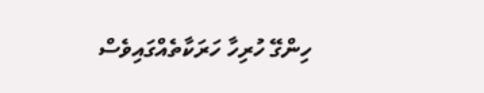ހިންގޭ ހުރިހާ ހަރަކާތެއްގައިވެސް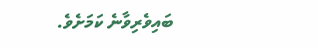ބައިވެރިވާނެ ކަމަށެވެ.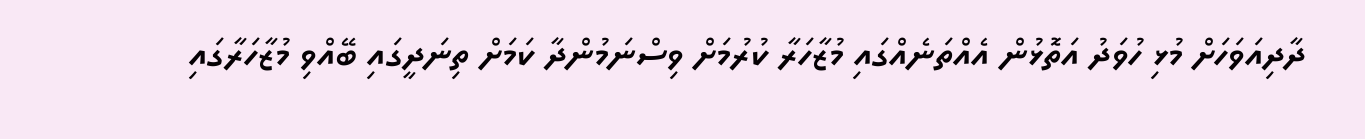ދާދިއަވަހަށް މުޅި ހުވަދު އަތޮޅުން އެއްތަނެއްގައި މުޒާހަރާ ކުރުމަށް ވިސްނަމުންދާ ކަމަށް ތިނަދީގައި ބޭއްވި މުޒާހަރާގައި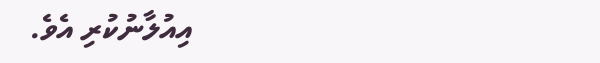އިއުލާނުކުރި އެވެ.